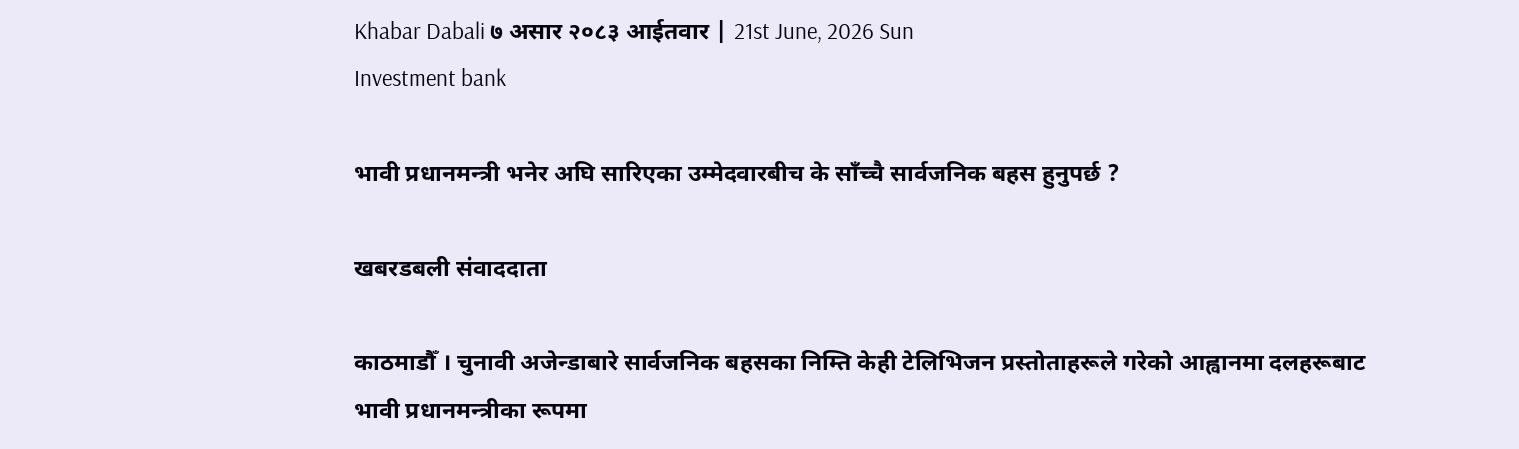Khabar Dabali ७ असार २०८३ आईतवार | 21st June, 2026 Sun
Investment bank

भावी प्रधानमन्त्री भनेर अघि सारिएका उम्मेदवारबीच के साँच्चै सार्वजनिक बहस हुनुपर्छ ?

खबरडबली संवाददाता

काठमाडौँ । चुनावी अजेन्डाबारे सार्वजनिक बहसका निम्ति केही टेलिभिजन प्रस्तोताहरूले गरेको आह्वानमा दलहरूबाट भावी प्रधानमन्त्रीका रूपमा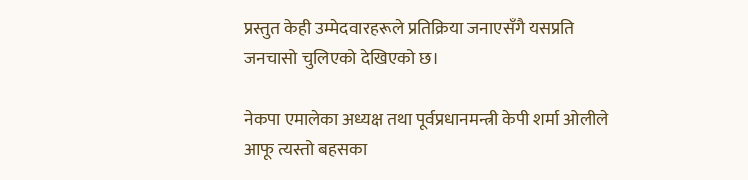प्रस्तुत केही उम्मेदवारहरूले प्रतिक्रिया जनाएसँगै यसप्रति जनचासो चुलिएको देखिएको छ।

नेकपा एमालेका अध्यक्ष तथा पूर्वप्रधानमन्त्री केपी शर्मा ओलीले आफू त्यस्तो बहसका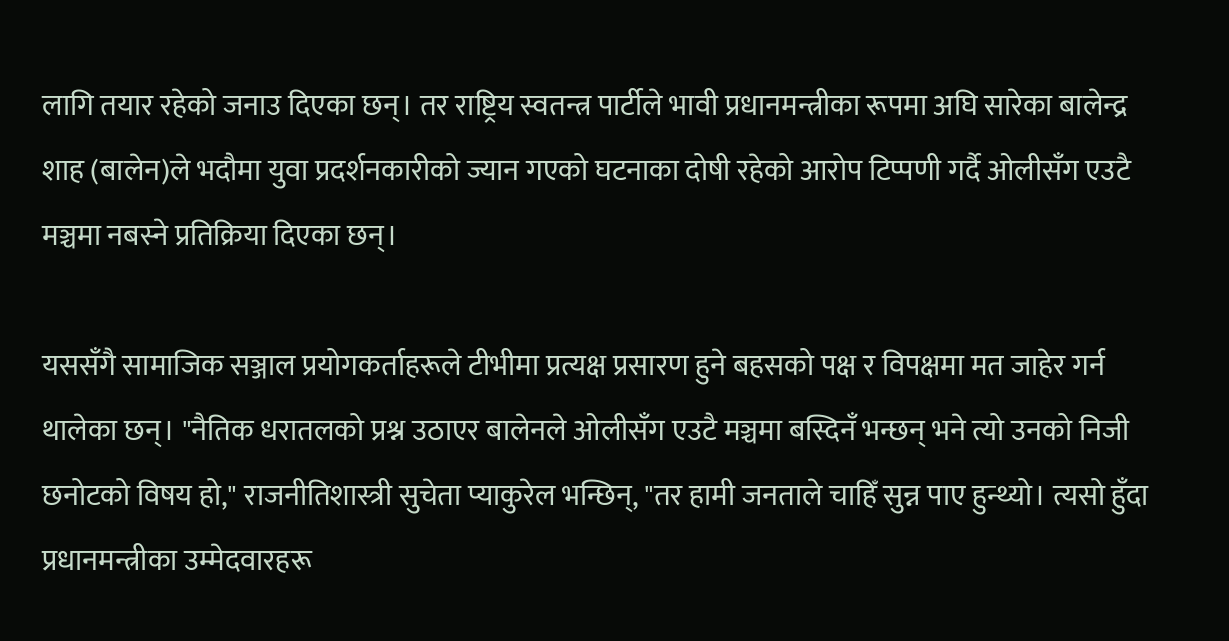लागि तयार रहेको जनाउ दिएका छन्। तर राष्ट्रिय स्वतन्त्र पार्टीले भावी प्रधानमन्त्रीका रूपमा अघि सारेका बालेन्द्र शाह (बालेन)ले भदौमा युवा प्रदर्शनकारीको ज्यान गएको घटनाका दोषी रहेको आरोप टिप्पणी गर्दै ओलीसँग एउटै मञ्चमा नबस्ने प्रतिक्रिया दिएका छन्।

यससँगै सामाजिक सञ्जाल प्रयोगकर्ताहरूले टीभीमा प्रत्यक्ष प्रसारण हुने बहसको पक्ष र विपक्षमा मत जाहेर गर्न थालेका छन्। "नैतिक धरातलको प्रश्न उठाएर बालेनले ओलीसँग एउटै मञ्चमा बस्दिनँ भन्छन् भने त्यो उनको निजी छनोटको विषय हो," राजनीतिशास्त्री सुचेता प्याकुरेल भन्छिन्, "तर हामी जनताले चाहिँ सुन्न पाए हुन्थ्यो। त्यसो हुँदा प्रधानमन्त्रीका उम्मेदवारहरू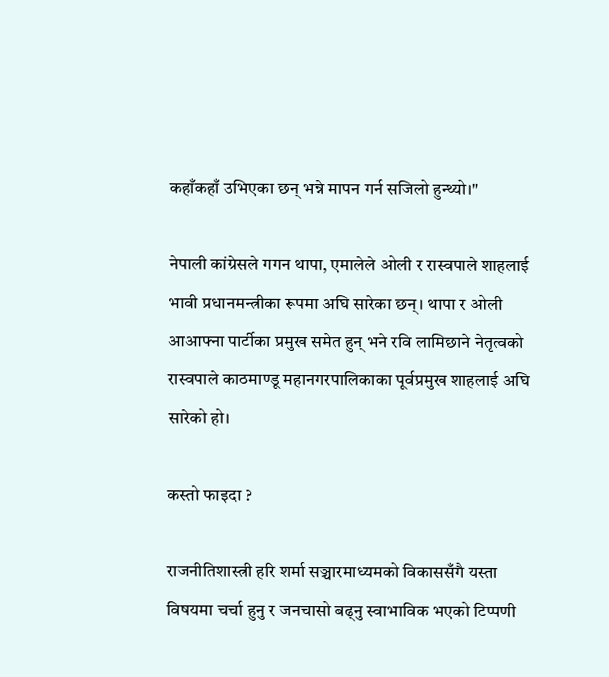कहाँकहाँ उभिएका छन् भन्ने मापन गर्न सजिलो हुन्थ्यो।"

नेपाली कांग्रेसले गगन थापा, एमालेले ओली र रास्वपाले शाहलाई भावी प्रधानमन्त्रीका रूपमा अघि सारेका छन्। थापा र ओली आआफ्ना पार्टीका प्रमुख समेत हुन् भने रवि लामिछाने नेतृत्वको रास्वपाले काठमाण्डू महानगरपालिकाका पूर्वप्रमुख शाहलाई अघि सारेको हो।

कस्तो फाइदा ?

राजनीतिशास्त्री हरि शर्मा सञ्चारमाध्यमको विकाससँगै यस्ता विषयमा चर्चा हुनु र जनचासो बढ्नु स्वाभाविक भएको टिप्पणी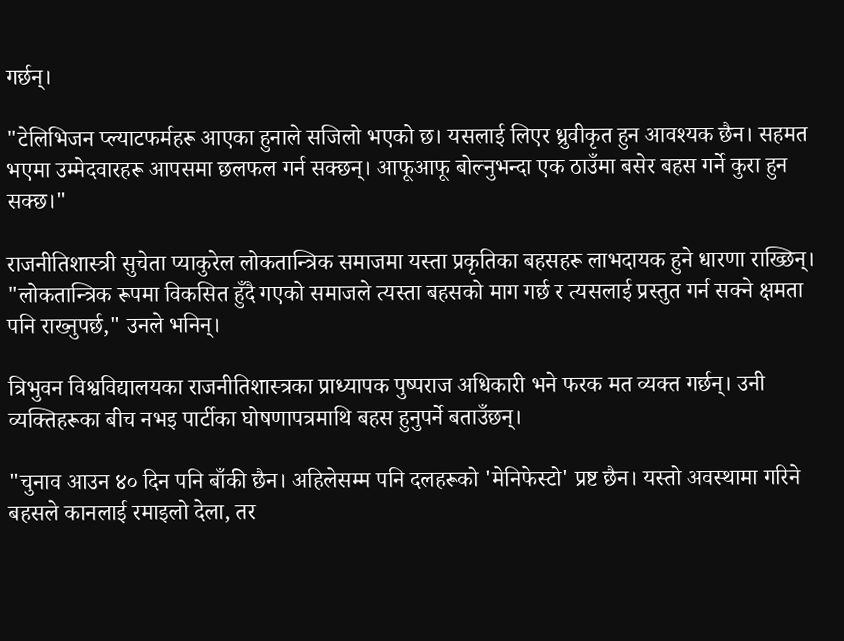गर्छन्।

"टेलिभिजन प्ल्याटफर्महरू आएका हुनाले सजिलो भएको छ। यसलाई लिएर ध्रुवीकृत हुन आवश्यक छैन। सहमत भएमा उम्मेदवारहरू आपसमा छलफल गर्न सक्छन्। आफूआफू बोल्नुभन्दा एक ठाउँमा बसेर बहस गर्ने कुरा हुन सक्छ।"

राजनीतिशास्त्री सुचेता प्याकुरेल लोकतान्त्रिक समाजमा यस्ता प्रकृतिका बहसहरू लाभदायक हुने धारणा राख्छिन्। "लोकतान्त्रिक रूपमा विकसित हुँदै गएको समाजले त्यस्ता बहसको माग गर्छ र त्यसलाई प्रस्तुत गर्न सक्ने क्षमता पनि राख्नुपर्छ," उनले भनिन्।

त्रिभुवन विश्वविद्यालयका राजनीतिशास्त्रका प्राध्यापक पुष्पराज अधिकारी भने फरक मत व्यक्त गर्छन्। उनी व्यक्तिहरूका बीच नभइ पार्टीका घोषणापत्रमाथि बहस हुनुपर्ने बताउँछन्।

"चुनाव आउन ४० दिन पनि बाँकी छैन। अहिलेसम्म पनि दलहरूको 'मेनिफेस्टो' प्रष्ट छैन। यस्तो अवस्थामा गरिने बहसले कानलाई रमाइलो देला, तर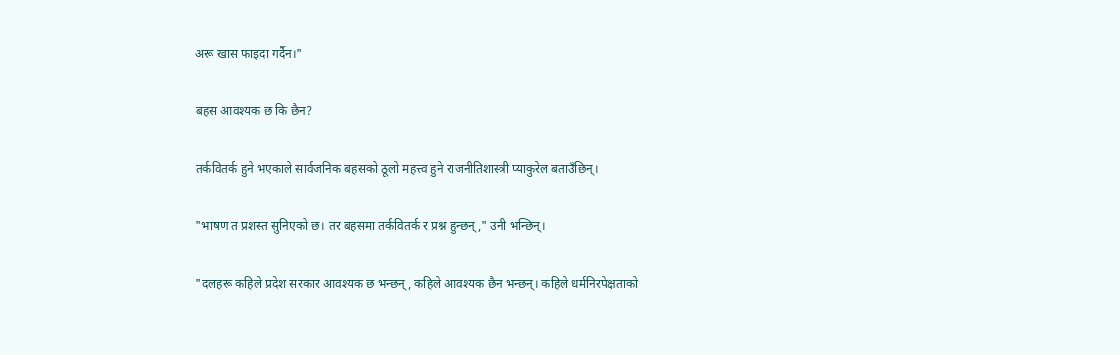अरू खास फाइदा गर्दैन।"

बहस आवश्यक छ कि छैन?

तर्कवितर्क हुने भएकाले सार्वजनिक बहसको ठूलो महत्त्व हुने राजनीतिशास्त्री प्याकुरेल बताउँछिन्।

"भाषण त प्रशस्त सुनिएको छ। तर बहसमा तर्कवितर्क र प्रश्न हुन्छन्," उनी भन्छिन्।

"दलहरू कहिले प्रदेश सरकार आवश्यक छ भन्छन्, कहिले आवश्यक छैन भन्छन्। कहिले धर्मनिरपेक्षताको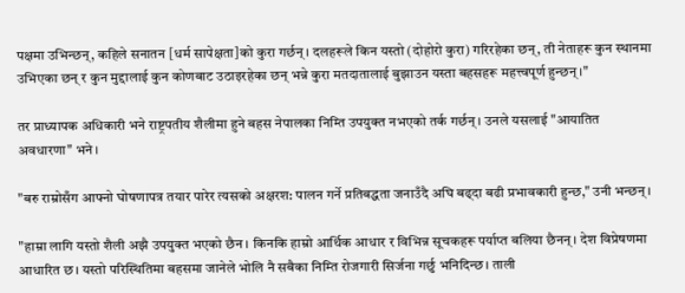पक्षमा उभिन्छन्, कहिले सनातन [धर्म सापेक्षता]को कुरा गर्छन्। दलहरूले किन यस्तो (दोहोरो कुरा) गरिरहेका छन्, ती नेताहरू कुन स्थानमा उभिएका छन् र कुन मुद्दालाई कुन कोणबाट उठाइरहेका छन् भन्ने कुरा मतदातालाई बुझाउन यस्ता बहसहरू महत्त्वपूर्ण हुन्छन्।"

तर प्राध्यापक अधिकारी भने राष्ट्रपतीय शैलीमा हुने बहस नेपालका निम्ति उपयुक्त नभएको तर्क गर्छन्। उनले यसलाई "आयातित अवधारणा" भने।

"बरु राम्रोसँग आफ्नो घोषणापत्र तयार पारेर त्यसको अक्षरश: पालन गर्ने प्रतिबद्धता जनाउँदै अघि बढ्दा बढी प्रभावकारी हुन्छ," उनी भन्छन्।

"हाम्रा लागि यस्तो शैली अझै उपयुक्त भएको छैन। किनकि हाम्रो आर्थिक आधार र विभिन्न सूचकहरू पर्याप्त बलिया छैनन्। देश विप्रेषणमा आधारित छ। यस्तो परिस्थितिमा बहसमा जानेले भोलि नै सबैका निम्ति रोजगारी सिर्जना गर्छु भनिदिन्छ। ताली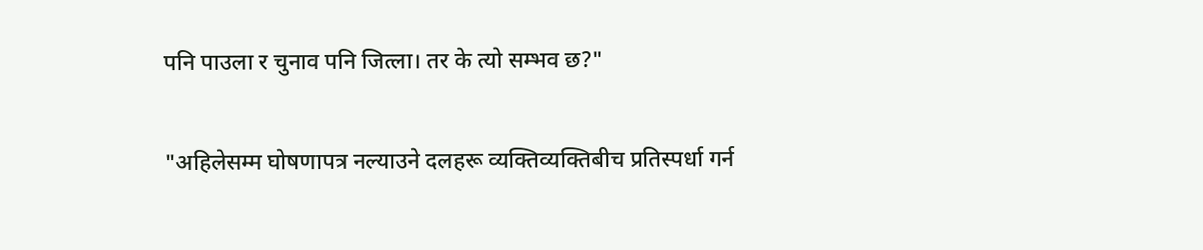पनि पाउला र चुनाव पनि जित्ला। तर के त्यो सम्भव छ?"

"अहिलेसम्म घोषणापत्र नल्याउने दलहरू व्यक्तिव्यक्तिबीच प्रतिस्पर्धा गर्न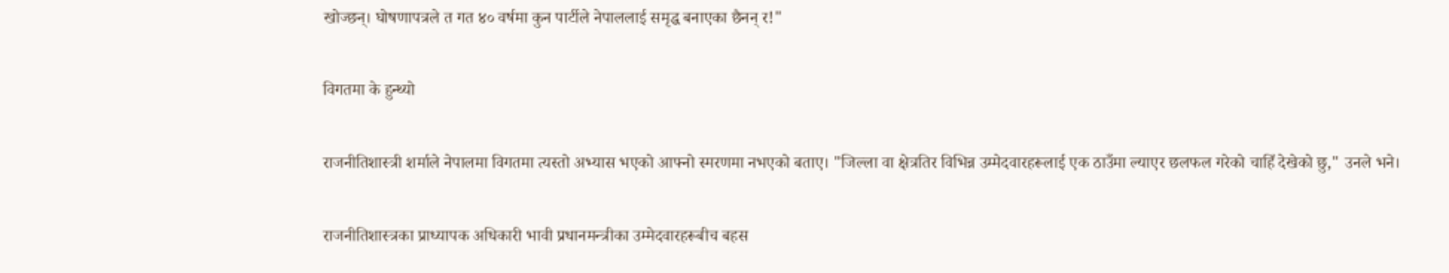खोज्छन्। घोषणापत्रले त गत ४० वर्षमा कुन पार्टीले नेपाललाई समृद्ध बनाएका छैनन् र!"

विगतमा के हुन्थ्यो

राजनीतिशास्त्री शर्माले नेपालमा विगतमा त्यस्तो अभ्यास भएको आफ्नो स्मरणमा नभएको बताए। "जिल्ला वा क्षेत्रतिर विभिन्न उम्मेदवारहरूलाई एक ठाउँमा ल्याएर छलफल गरेको चाहिँ देखेको छु," उनले भने।

राजनीतिशास्त्रका प्राध्यापक अधिकारी भावी प्रधानमन्त्रीका उम्मेदवारहरूबीच बहस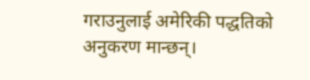गराउनुलाई अमेरिकी पद्धतिको अनुकरण मान्छन्।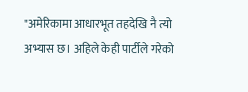"अमेरिकामा आधारभूत तहदेखि नै त्यो अभ्यास छ। अहिले केही पार्टीले गरेको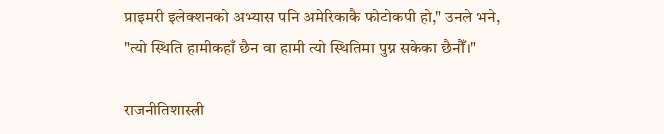प्राइमरी इलेक्शनको अभ्यास पनि अमेरिकाकै फोटोकपी हो," उनले भने, "त्यो स्थिति हामीकहाँ छैन वा हामी त्यो स्थितिमा पुग्न सकेका छैनौँ।"

राजनीतिशास्त्री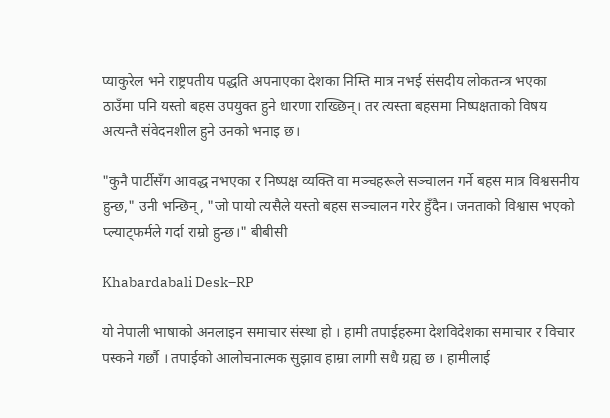प्याकुरेल भने राष्ट्रपतीय पद्धति अपनाएका देशका निम्ति मात्र नभई संसदीय लोकतन्त्र भएका ठाउँमा पनि यस्तो बहस उपयुक्त हुने धारणा राख्छिन्। तर त्यस्ता बहसमा निष्पक्षताको विषय अत्यन्तै संवेदनशील हुने उनको भनाइ छ।

"कुनै पार्टीसँग आवद्ध नभएका र निष्पक्ष व्यक्ति वा मञ्चहरूले सञ्चालन गर्ने बहस मात्र विश्वसनीय हुन्छ," उनी भन्छिन्, "जो पायो त्यसैले यस्तो बहस सञ्चालन गरेर हुँदैन। जनताको विश्वास भएको प्ल्याट्फर्मले गर्दा राम्रो हुन्छ।" बीबीसी

Khabardabali Desk–RP

यो नेपाली भाषाको अनलाइन समाचार संस्था हो । हामी तपाईहरुमा देशविदेशका समाचार र विचार पस्कने गर्छौ । तपाईको आलोचनात्मक सुझाव हाम्रा लागी सधै ग्रह्य छ । हामीलाई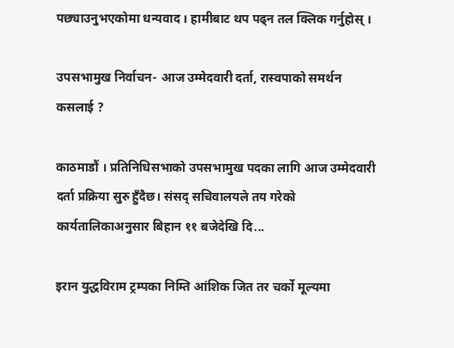पछ्याउनुभएकोमा धन्यवाद । हामीबाट थप पढ्न तल क्लिक गर्नुहोस् ।

उपसभामुख निर्वाचन- आज उम्मेदवारी दर्ता, रास्वपाको समर्थन कसलाई ?

काठमाडौं । प्रतिनिधिसभाको उपसभामुख पदका लागि आज उम्मेदवारी दर्ता प्रक्रिया सुरु हुँदैछ। संसद् सचिवालयले तय गरेको कार्यतालिकाअनुसार बिहान ११ बजेदेखि दि...

इरान युद्धविराम ट्रम्पका निम्ति आंशिक जित तर चर्को मूल्यमा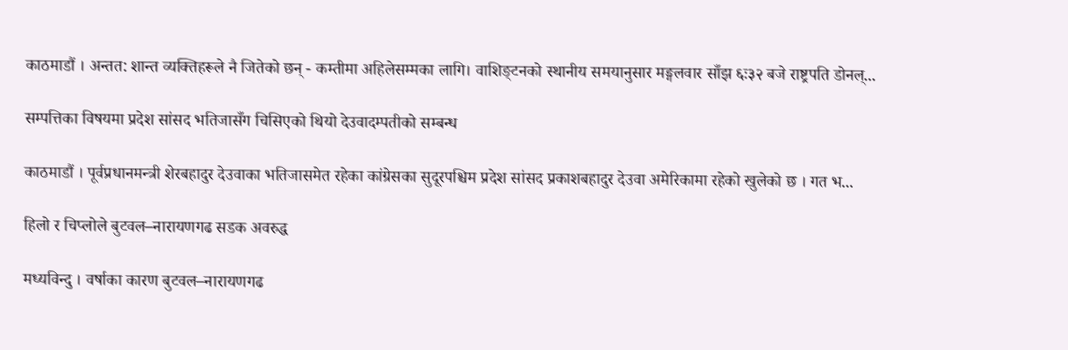काठमाडौं । अन्तत: शान्त व्यक्तिहरूले नै जितेको छन् - कम्तीमा अहिलेसम्मका लागि। वाशिङ्टनको स्थानीय समयानुसार मङ्गलवार साँझ ६ः३२ बजे राष्ट्रपति डोनल्...

सम्पत्तिका विषयमा प्रदेश सांसद भतिजासँग चिसिएको थियो देउवादम्पतीको सम्बन्ध

काठमाडौं । पूर्वप्रधानमन्त्री शेरबहादुर देउवाका भतिजासमेत रहेका कांग्रेसका सुदूरपश्चिम प्रदेश सांसद प्रकाशबहादुर देउवा अमेरिकामा रहेको खुलेको छ । गत भ...

हिलो र चिप्लोले बुटवल–नारायणगढ सडक अवरुद्ध

मध्यविन्दु । वर्षाका कारण बुटवल–नारायणगढ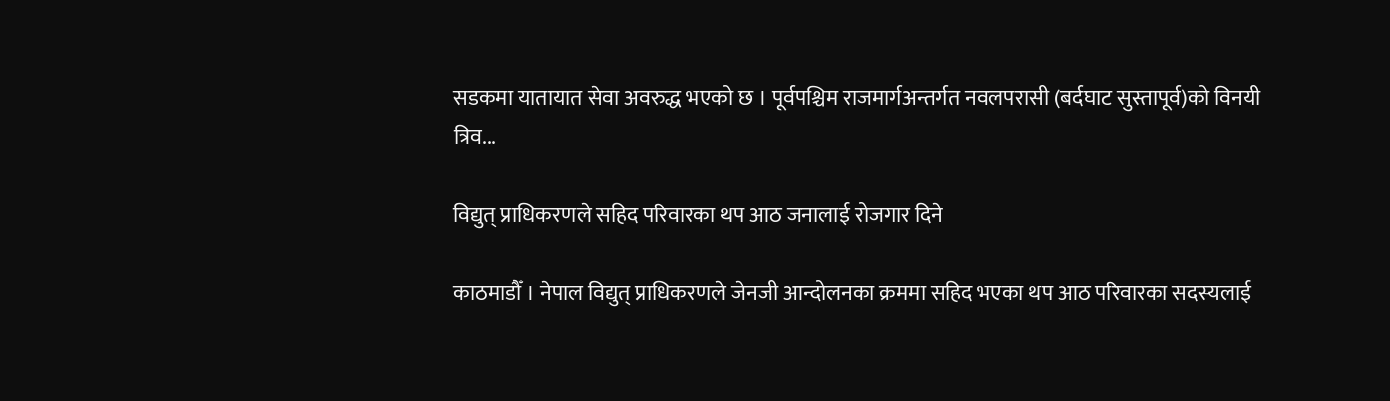सडकमा यातायात सेवा अवरुद्ध भएको छ । पूर्वपश्चिम राजमार्गअन्तर्गत नवलपरासी (बर्दघाट सुस्तापूर्व)को विनयी त्रिव...

विद्युत् प्राधिकरणले सहिद परिवारका थप आठ जनालाई रोजगार दिने

काठमाडौँ । नेपाल विद्युत् प्राधिकरणले जेनजी आन्दोलनका क्रममा सहिद भएका थप आठ परिवारका सदस्यलाई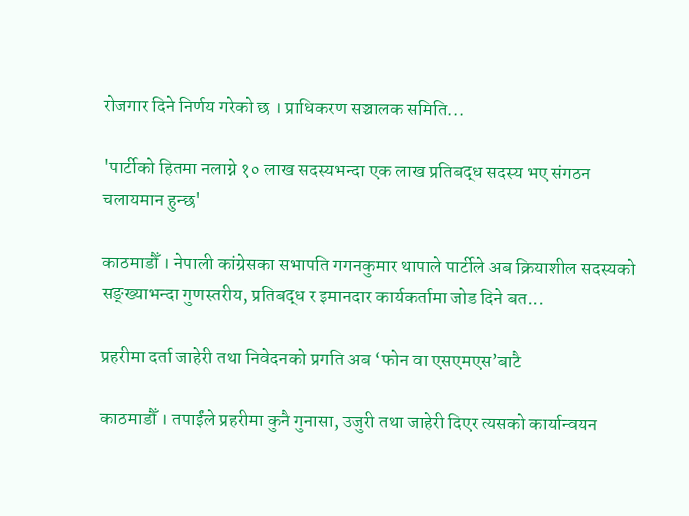रोजगार दिने निर्णय गरेको छ । प्राधिकरण सञ्चालक समिति...

'पार्टीको हितमा नलाग्ने १० लाख सदस्यभन्दा एक लाख प्रतिबद्ध सदस्य भए संगठन चलायमान हुन्छ'

काठमाडौँ । नेपाली कांग्रेसका सभापति गगनकुमार थापाले पार्टीले अब क्रियाशील सदस्यको सङ्ख्याभन्दा गुणस्तरीय, प्रतिबद्ध र इमानदार कार्यकर्तामा जोड दिने बत...

प्रहरीमा दर्ता जाहेरी तथा निवेदनको प्रगति अब ‘फोन वा एसएमएस’बाटै

काठमाडौँ । तपाईंले प्रहरीमा कुनै गुनासा, उजुरी तथा जाहेरी दिएर त्यसको कार्यान्वयन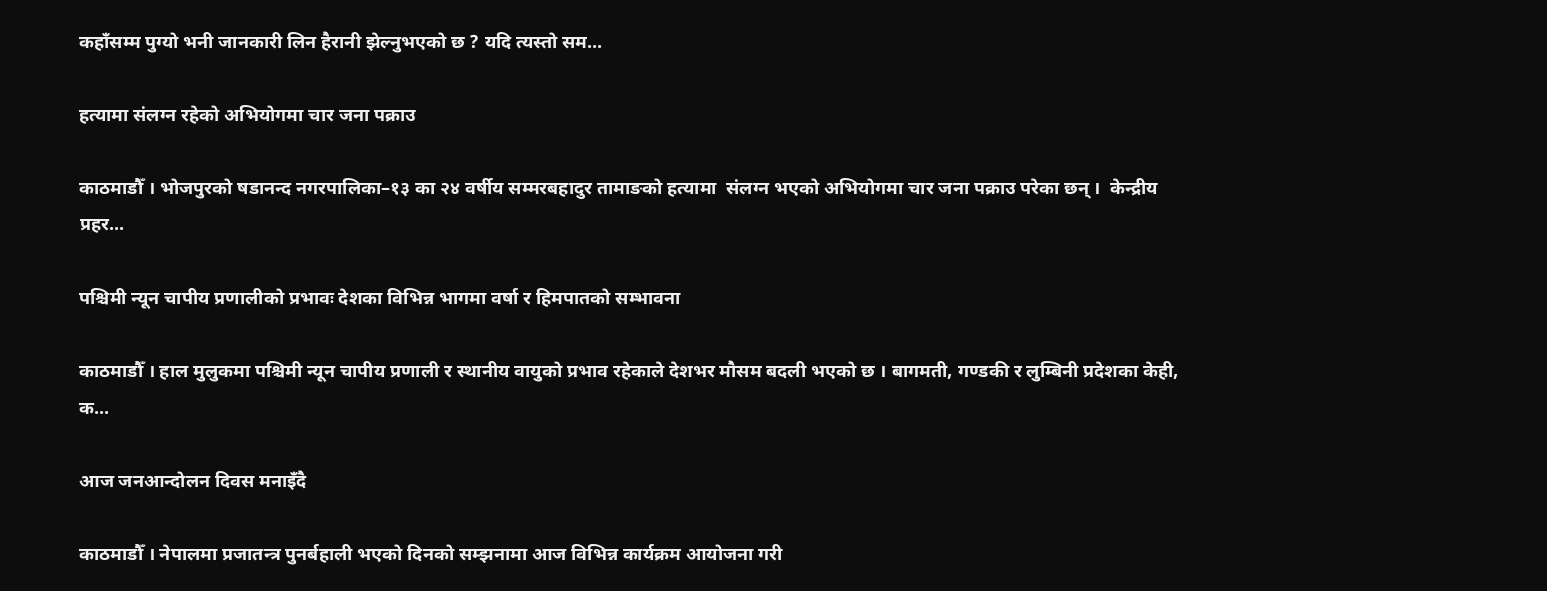कहाँसम्म पुग्यो भनी जानकारी लिन हैरानी झेल्नुभएको छ ? यदि त्यस्तो सम...

हत्यामा संलग्न रहेको अभियोगमा चार जना पक्राउ

काठमाडौँ । भोजपुरको षडानन्द नगरपालिका–१३ का २४ वर्षीय सम्मरबहादुर तामाङको हत्यामा  संलग्न भएको अभियोगमा चार जना पक्राउ परेका छन् ।  केन्द्रीय प्रहर...

पश्चिमी न्यून चापीय प्रणालीको प्रभावः देशका विभिन्न भागमा वर्षा र हिमपातको सम्भावना

काठमाडौँ । हाल मुलुकमा पश्चिमी न्यून चापीय प्रणाली र स्थानीय वायुको प्रभाव रहेकाले देशभर मौसम बदली भएको छ । बागमती, गण्डकी र लुम्बिनी प्रदेशका केही, क...

आज जनआन्दोलन दिवस मनाइँदै

काठमाडौँ । नेपालमा प्रजातन्त्र पुनर्बहाली भएको दिनको सम्झनामा आज विभिन्न कार्यक्रम आयोजना गरी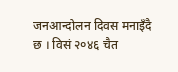जनआन्दोलन दिवस मनाइँदै छ । विसं २०४६ चैत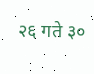२६ गते ३०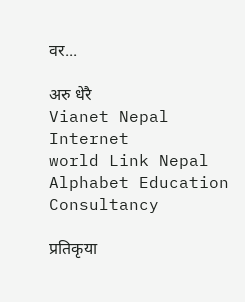वर...

अरु धेरै
Vianet Nepal Internet
world Link Nepal
Alphabet Education Consultancy

प्रतिकृया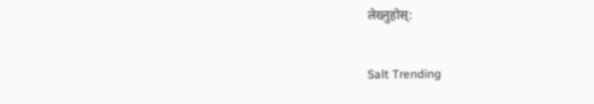लेख्नुहोस्:

Salt Trending